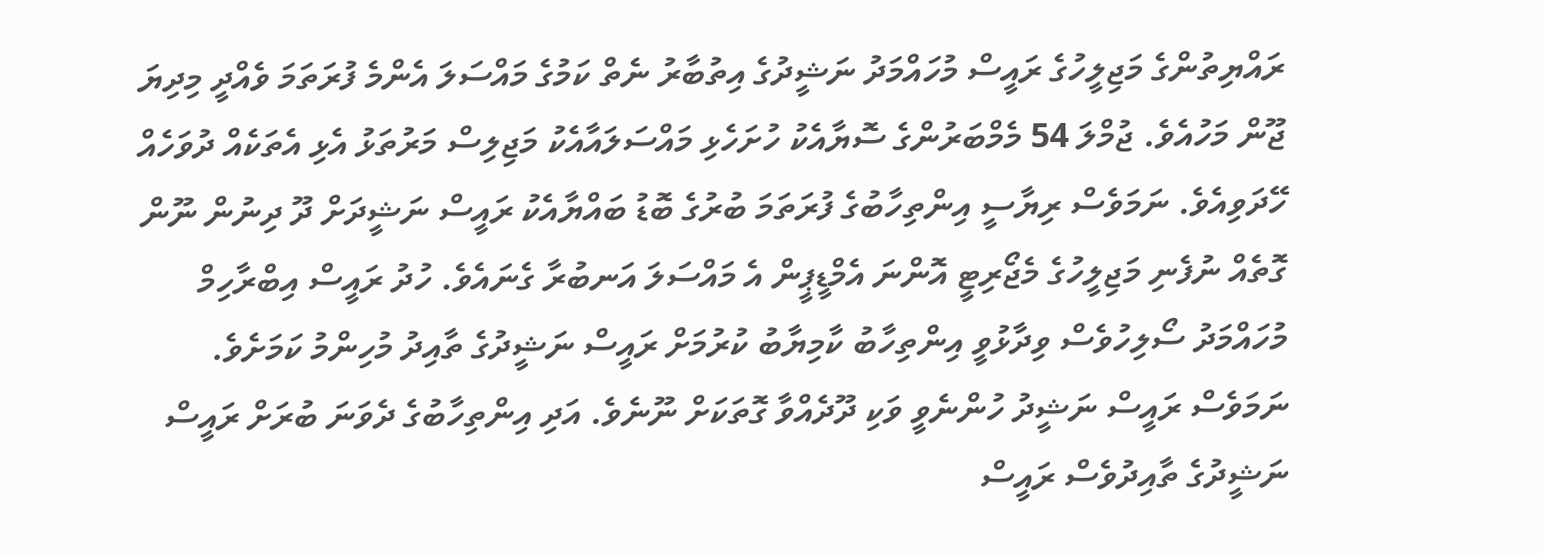ރައްޔިތުންގެ މަޖިލީހުގެ ރައީސް މުހައްމަދު ނަޝީދުގެ އިތުބާރު ނެތް ކަމުގެ މައްސަލަ އެންމެ ފުރަތަމަ ވެއްދީ މިދިޔަ ޖޫން މަހުއެވެ. ޖުމްލަ 54 މެމްބަރުންގެ ސޮޔާއެކު ހުށަހެޅި މައްސަލައާއެކު މަޖިލިސް މަރުތަޅު އެޅި އެތަކެއް ދުވަހެއް ހޭދަވިއެވެ. ނަމަވެސް ރިޔާސީ އިންތިހާބުގެ ފުރަތަމަ ބުރުގެ ބޮޑު ބައްޔާއެކު ރައީސް ނަޝީދަށް ދޫ ދިނުން ނޫން ގޮތެއް ނުފެނި މަޖިލީހުގެ މެޖޯރިޓީ އޮންނަ އެމްޑީޕީން އެ މައްސަލަ އަނބުރާ ގެނައެވެ. ހުދު ރައީސް އިބްރާހިމް މުހައްމަދު ސޯލިހުވެސް ވިދާޅުވީ އިންތިހާބު ކާމިޔާބު ކުރުމަށް ރައީސް ނަޝީދުގެ ތާއިދު މުހިންމު ކަމަށެވެ. ނަމަވެސް ރައީސް ނަޝީދު ހުންނެވީ ވަކި ދޫދެއްވާ ގޮތަކަށް ނޫނެވެ. އަދި އިންތިހާބުގެ ދެވަނަ ބުރަށް ރައީސް ނަޝީދުގެ ތާއިދުވެސް ރައީސް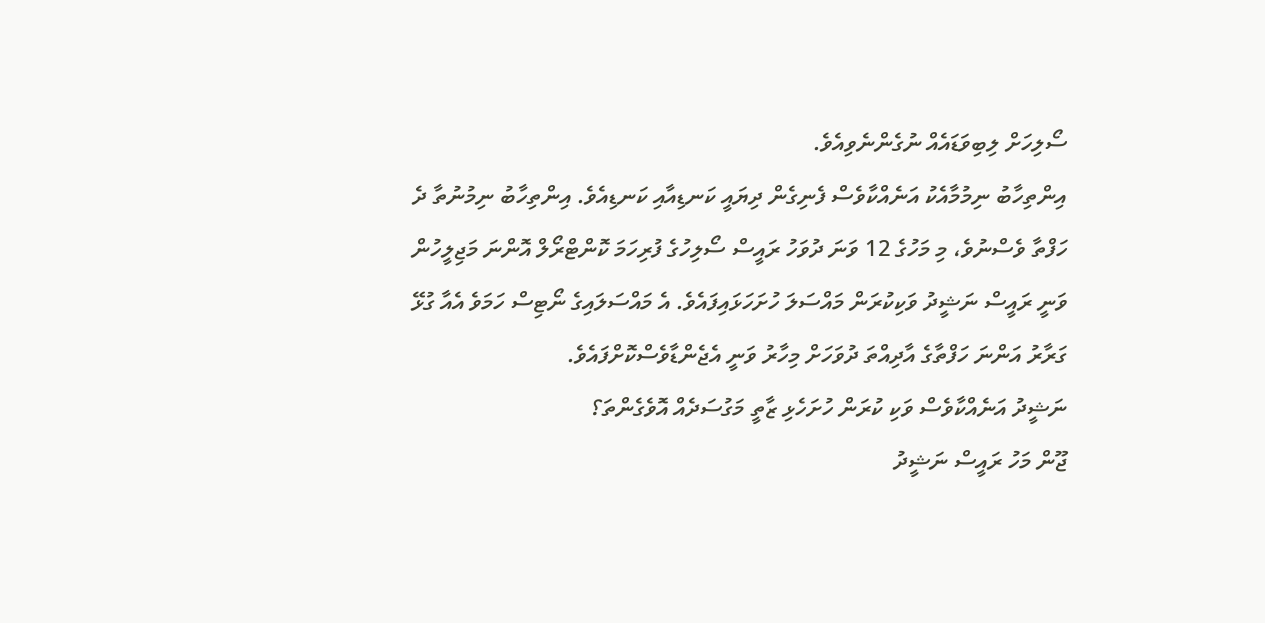ސޯލިހަށް ލިބިވަޑައެއް ނުގެންނެވިއެވެ.
އިންތިހާބު ނިމުމާއެކު އަނެއްކާވެސް ފެނިގެން ދިޔައީ ކަނޑިއާއި ކަނޑިއެވެ. އިންތިހާބު ނިމުނުތާ ދެ ހަފްތާ ވެސްނުވެ، މި މަހުގެ 12 ވަނަ ދުވަހު ރައީސް ސޯލިހުގެ ފުރިހަމަ ކޮންޓްރޯލް އޮންނަ މަޖިލީހުން ވަނީ ރައީސް ނަޝީދު ވަކިކުރަން މައްސަލަ ހުށަހަޅައިފައެވެ. އެ މައްސަލައިގެ ނޯޓިސް ހަމަވެ އެއާ ގުޅޭ ގަރާރު އަންނަ ހަފްތާގެ އާދިއްތަ ދުވަހަށް މިހާރު ވަނީ އެޖެންޑާވެސްކޮށްފައެވެ.
ނަޝީދު އަނެއްކާވެސް ވަކި ކުރަން ހުށަހެޅި ޒާތީ މަގުސަދެއް އޮވެގެންތަ؟
ޖޫން މަހު ރައީސް ނަޝީދު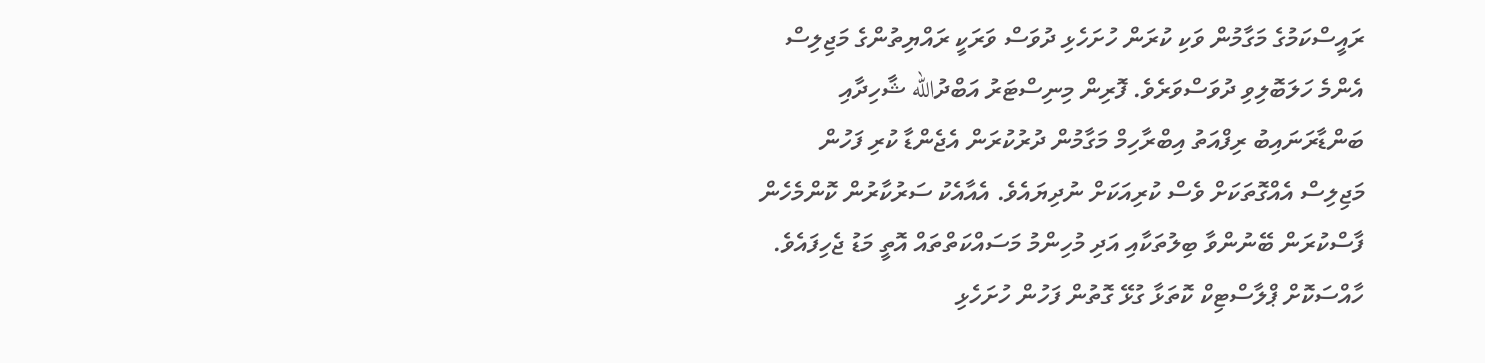ރައީސްކަމުގެ މަގާމުން ވަކި ކުރަން ހުށަހެޅި ދުވަސް ވަރަކީ ރައްޔިތުންގެ މަޖިލިސް އެންމެ ހަލަބޮލިވި ދުވަސްވަރެވެ. ފޮރިން މިނިސްޓަރު އަބްދުالله ޝާހިދާއި ބަންޑާރަނައިބު ރިފްއަތު އިބްރާހިމް މަގާމުން ދުރުކުރަން އެޖެންޑާ ކުރި ފަހުން މަޖިލިސް އެއްގޮތަކަށް ވެސް ކުރިއަކަށް ނުދިޔައެވެ. އެއާއެކު ސަރުކާރުން ކޮންމެހެން ފާސްކުރަން ބޭނުންވާ ބިލުތަކާއި އަދި މުހިންމު މަސައްކަތްތައް އޮތީ މަޑު ޖެހިފައެވެ. ހާއްސަކޮށް ޕްލާސްޓިކް ކޮތަޅާ ގުޅޭ ގޮތުން ފަހުން ހުށަހެޅި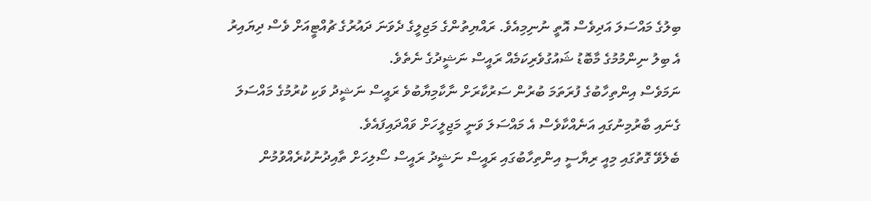ބިލުގެ މައްސަލަ އަދިވެސް އޮތީ ނުނިމިއެވެ. ރައްޔިތުންގެ މަޖިލީގެ ދެވަނަ ދައުރުގެ ޗުއްޓީއަށް ވެސް ދިޔައިރު އެ ބިލު ނިންމުމުގެ މާބޮޑު ޝައުގުވެރިކަމެއް ރައީސް ނަޝީދުގެ ނެތެވެ.
ނަމަވެސް އިންތިހާބުގެ ފުރަތަމަ ބުރުން ސަރުކާރަށް ނާކާމިޔާބުވެ ރައީސް ނަޝީދު ވަކި ކުރުމުގެ މައްސަލަ ގެނައި ބާރުމިނުގައި އަނެއްކާވެސް އެ މައްސަލަ ވަނީ މަޖިލީހަށް ވައްދައިފައެވެ.
ބެލެވޭ ގޮތުގައި މިއީ ރިޔާސީ އިންތިހާބުގައި ރައީސް ނަޝީދު ރައީސް ސޯލިހަށް ތާއިދުނުކުރެއްވުމުން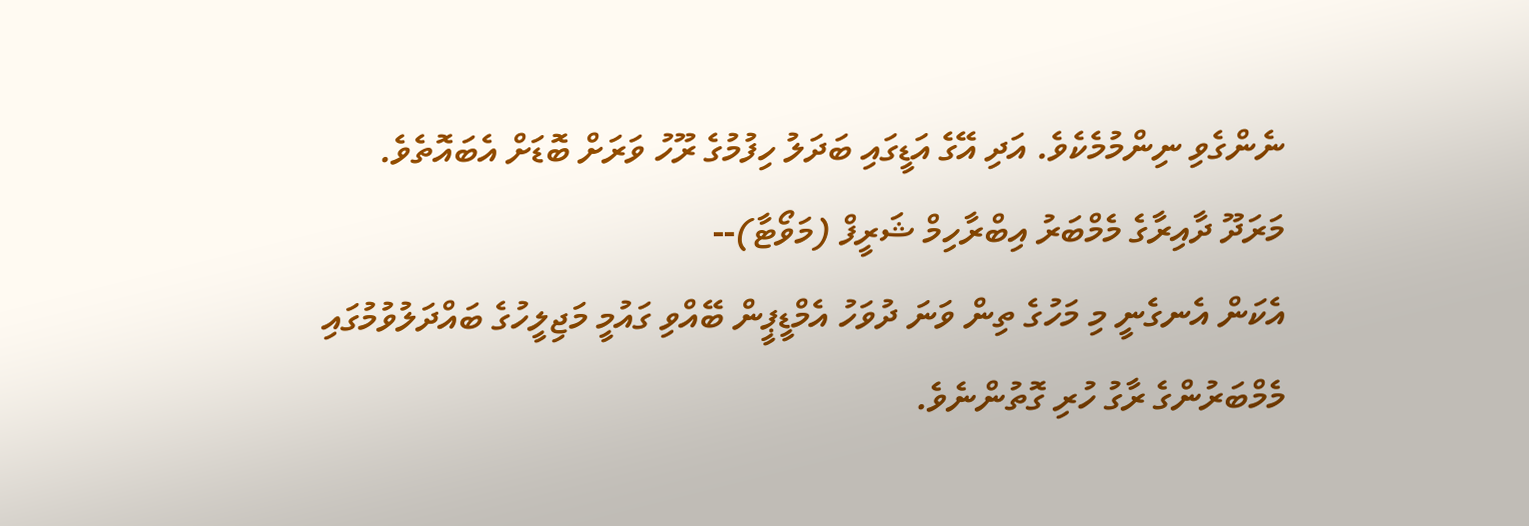ނެންގެވި ނިންމުމެކެވެ. އަދި އޭގެ އަޑީގައި ބަދަލު ހިފުމުގެ ރޫހު ވަރަށް ބޮޑަށް އެބައޮތެވެ.
މަރަދޫ ދާއިރާގެ މެމްބަރު އިބްރާހިމް ޝަރީފް (މަވޯޓާ)--
އެކަން އެނގެނީ މި މަހުގެ ތިން ވަނަ ދުވަހު އެމްޑީޕީން ބޭއްވި ގައުމީ މަޖިލީހުގެ ބައްދަލުވުމުގައި މެމްބަރުންގެ ރާގު ހުރި ގޮތުންނެވެ.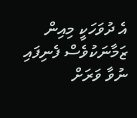އެ ދުވަހަކީ މިއިން ޒަމާނަކުވެސް ފެނިފައި ނުވާ ވަރަށް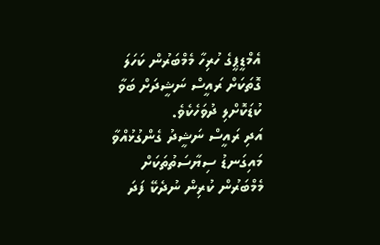އެމްޑީޕީގެ ހުރިހާ މެމްބަރުން ކަހަލަ ގޮތަކަށް ރައީސް ނަޝީދަށް ބަވާ ކުޑަކޮށްލި ދުވަހެކެވެ.
އަދި ރައީސް ނަޝީދު ގެންގުޅުއްވާ މައިގަނޑު ސިޔާސަތުތަކަށް މެމްބަރުން ކުރިން ނުދެކޭ ފަދަ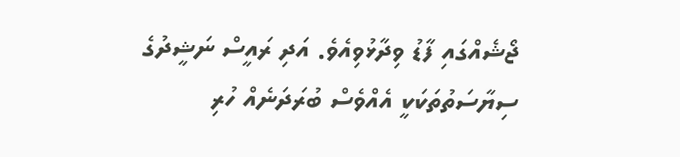ޖޯޝެއްގައި ފާޑު ވިދާޅުވިއެވެ. އަދި ރައީސް ނަޝީދުގެ ސިޔާސަތުތަކަކީ އެއްވެސް ބުރަދަނެއް ހުރި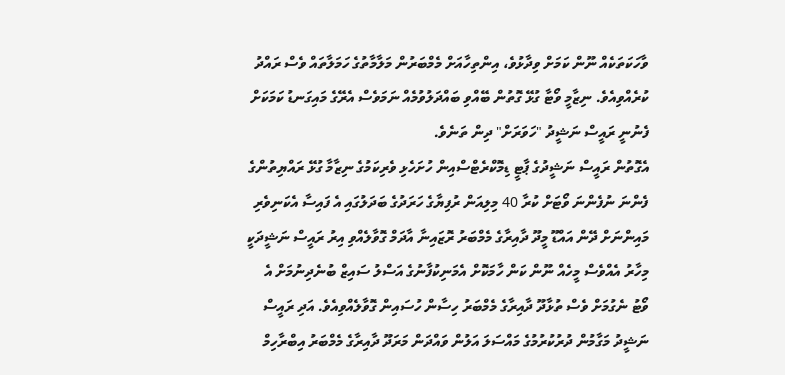ވާހަކަތަކެއް ނޫން ކަމަށް ވިދާޅުވެ، އިންތިހާއަށް މެމްބަރުން މަލާމާތުގެ ހަމަލާތައް ވެސް ރައްދު ކުރެއްވިއެވެ. ނިޒާމީ ވޯޓާ ގުޅޭ ގޮތުން ބޭއްވި ބައްދަލުވުމެއް ނަމަވެސް އެރޭގެ މައިގަނޑު ކަމަކަށް ފެނުނީ ރައީސް ނަޝީދު "ހަވަރަށް" ދިން ތަނެވެ.
އެގޮތުން ރައީސް ނަޝީދުގެ ޕާޓީ ޑިމޮކްރެޓްސްއިން ހުށަހެޅި ވެރިކަމުގެ ނިޒާމާ ގުޅޭ ރައްޔިތުންގެ ފެންނަ ނުފެންނަ ވޯޓަށް ކުރާ 40 މިލިއަން ރުފިޔާގެ ހަރަދުގެ ބަދަލުގައި އެ ފައިސާ އެކަނިވެރި މައިންނަށް ދޭން އައްޑޫ މީދޫ ދާއިރާގެ މެމްބަރު ރޮޒައިނާ އާދަމް ގޮވާލެއްވި އިރު ރައީސް ނަޝީދަކީ މިހާރު އެއްވެސް މީހެއް ނޫން ކަން ހާމަކޮށް އެމަނިކުފާނުގެ އަސްލު ސައިޒް ބުނެދިނުމަށް އެ ވޯޓު ނެގުމަށް ވެސް ތުޅާދޫ ދާއިރާގެ މެމްބަރު ހިސާން ހުސައިން ގޮވާލެއްވިއެވެ. އަދި ރައީސް ނަޝީދު މަގާމުން ދުރުކުރުމުގެ މައްސަލަ އަލުން ވައްދަން މަރަދޫ ދާއިރާގެ މެމްބަރު އިބްރާހިމް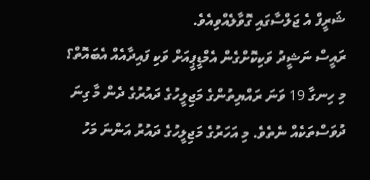ޝަރީފް އެ ޖަލްސާގައި ގޮވާލެއްވިއެވެ.
ރައީސް ނަޝީދު ވަކިކޮށްގެން އެމްޑީޕީއަށް ވަކި ފައިދާއެއް އެބައޮތް؟
މި ހިނގާ 19 ވަނަ ރައްޔިތުންގެ މަޖިލީހުގެ ދައުރުގެ ދެން މާ ގިނަ ދުވަސްތަކެއް ނެތެވެ. މި އަހަރުގެ މަޖިލީހުގެ ދައުރު އަންނަ މަހު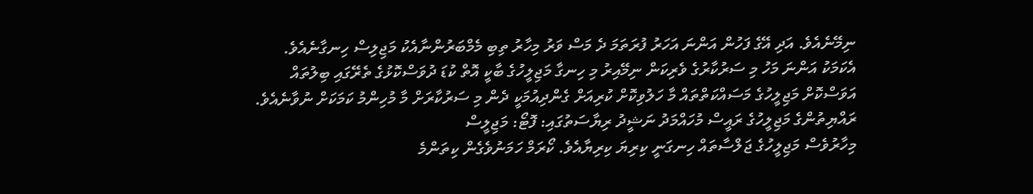ނިމޭނެއެވެ. އަދި އޭގެ ފަހުން އަންނަ އަހަރު ފުރަތަމަ ދެ މަސް ވަރު މިހާރު ތިބި މެމްބަރުންނާއެކު މަޖިލިސް ހިނގާނެއެވެ.
އެކަމަކު އަންނަ މަހު މި ސަރުކާރުގެ ވެރިކަން ނިމޭއިރު މި ހިނގާ މަޖިލީހުގެ ބާކީ އޮތް ކުޑަ ދުވަސްކޮޅުގެ ތެރޭގައި ބިލުތައް އަވަސްކޮށް މަޖިލީހުގެ މަސައްކަތްތައް މާ ހަލުވިކޮށް ކުރިއަށް ގެންދިއުމަކީ ދެން މި ސަރުކާރަށް މާ މުހިންމު ކަމަކަށް ނުވާނެއެވެ.
ރައްޔިތުންގެ މަޖިލީހުގެ ރައީސް މުހައްމަދު ނަޝީދު ރިޔާސަތުގައި: ފޮޓޯ: މަޖިލީސް
މިހާރުވެސް މަޖިލީހުގެ ޖަލްސާތައް ހިނގަނީ ކިރިޔަ ކިރިޔާއެވެ. ކޯރަމް ހަމަނުވެގެން ކިތަންމެ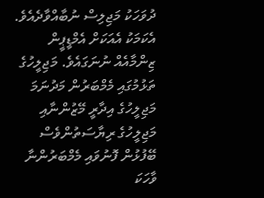ދުވަހަކު މަޖިލިސް ނުބާއްވާދެއެވެ. އެކަމަކު އެއަކަށް އެމްޑީޕީން ޒިންމާއެއް ނުނަގައެވެ. މަޖިލީހުގެ ތަޅުމުގައި މެމްބަރުން މަދުނަމަ މަޖިލީހުގެ އިދާރީ މޭޒުންނާއި މަޖިލީހުގެ ރިޔާސަތުންވެސް ބޭފުޅުން ފޮނުވައި މެމްބަރުންނާ ވާހަކަ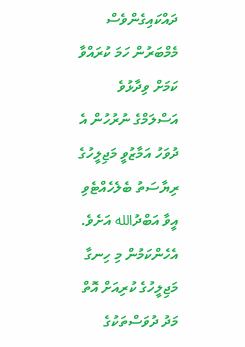ދައްކައިގެންވެސް މެމްބަރުން ހަމަ ކުރައްވާ ކަމަށް ވިދާޅުވެ އަސްލަމްގެ ނުރުހުން އެ ދުވަހު އަމާޒުވީ މަޖިލީހުގެ ރިޔާސަތު ބެލެހެއްޓެވި އީވާ އަބްދުالله އަށެވެ.
އެހެންކަމުން މި ހިނގާ މަޖިލީހުގެ ކުރިއަށް އޮތް މަދު ދުވަސްތަކުގެ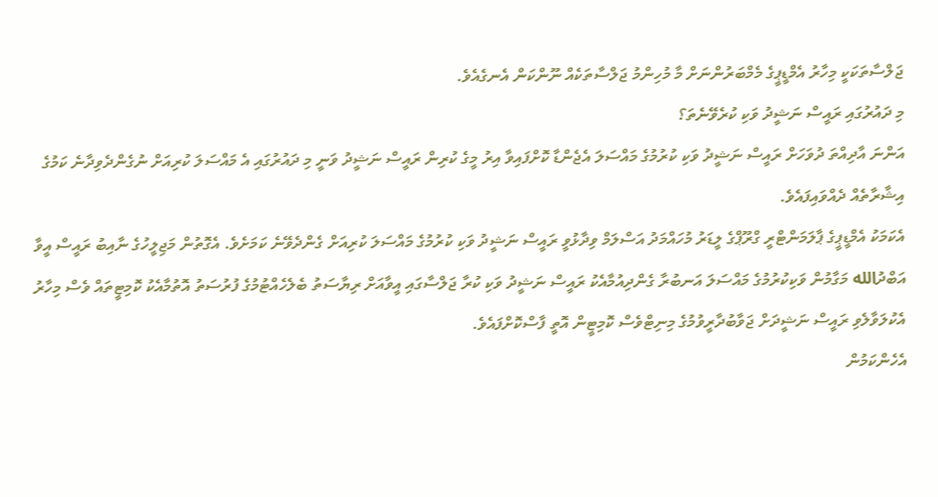ޖަލްސާތަކަކީ މިހާރު އެމްޑީޕީގެ މެމްބަރުންނަށް މާ މުހިންމު ޖަލްސާތަކެއް ނޫންކަން އެނގެއެވެ.
މި ދައުރުގައި ރައީސް ނަޝީދު ވަކި ކުރެވޭނެތަ؟
އަންނަ އާދިއްތަ ދުވަހަށް ރައީސް ނަޝީދު ވަކި ކުރުމުގެ މައްސަލަ އެޖެންޑާ ކޮށްފައިވާ އިރު މީގެ ކުރިން ރައީސް ނަޝީދު ވަނީ މި ދައުރުގައި އެ މައްސަލަ ކުރިއަށް ނުގެންދެވިދާނެ ކަމުގެ އިޝާރާތެއް ދެއްވައިފައެވެ.
އެކަމަކު އެމްޑީޕީގެ ޕާލަމަންޓްރީ ގްރޫޕްގެ ލީޑަރު މުހައްމަދު އަސްލަމް ވިދާޅުވީ ރައީސް ނަޝީދު ވަކި ކުރުމުގެ މައްސަލަ ކުރިއަށް ގެންދެވޭނެ ކަމަށެވެ. އެގޮތުން މަޖިލީހުގެ ނާއިބު ރައީސް އީވާ އަބްދުالله މަގާމުން ވަކިކުރުމުގެ މައްސަލަ އަނބުރާ ގެންދިއުމާއެކު ރައީސް ނަޝީދު ވަކި ކުރާ ޖަލްސާގައި އީވާއަށް ރިޔާސަތު ބެލެހެއްޓުމުގެ ފުރުސަތު އޮތުމާއެކު ކޮމިޓީތައް ވެސް މިހާރު އެކުލަވާލެވި ރައީސް ނަޝީދަށް ޖަވާބުދާރީވުމުގެ މިނިޓްވެސް ކޮމިޓީން އޮތީ ފާސްކޮށްފައެވެ.
އެހެންކަމުން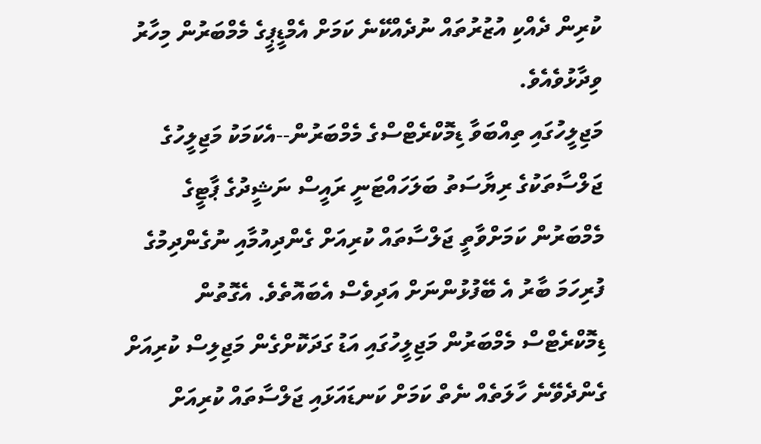ކުރިން ދެއްކި އުޒުރުތައް ނުދެއްކޭނެ ކަމަށް އެމްޑީޕީގެ މެމްބަރުން މިހާރު ވިދާޅުވެއެވެ.
މަޖިލީހުގައި ތިއްބަވާ ޑިމޮކްރެޓްސްގެ މެމްބަރުން--އެކަމަކު މަޖިލީހުގެ ޖަލްސާތަކުގެ ރިޔާސަތު ބަލަހައްޓަނީ ރައީސް ނަޝީދުގެ ޕާޓީގެ މެމްބަރުން ކަމަށްވާތީ ޖަލްސާތައް ކުރިއަށް ގެންދިއުމާއި ނުގެންދިމުގެ ފުރިހަމަ ބާރު އެ ބޭފުޅުންނަށް އަދިވެސް އެބައޮތެވެ. އެގޮތުން ޑިމޮކްރެޓްސް މެމްބަރުން މަޖިލީހުގައި އަޑު ގަދަކޮށްގެން މަޖިލިސް ކުރިއަށް ގެންދެވޭނެ ހާލަތެއް ނެތް ކަމަށް ކަނޑައަޅައި ޖަލްސާތައް ކުރިއަށް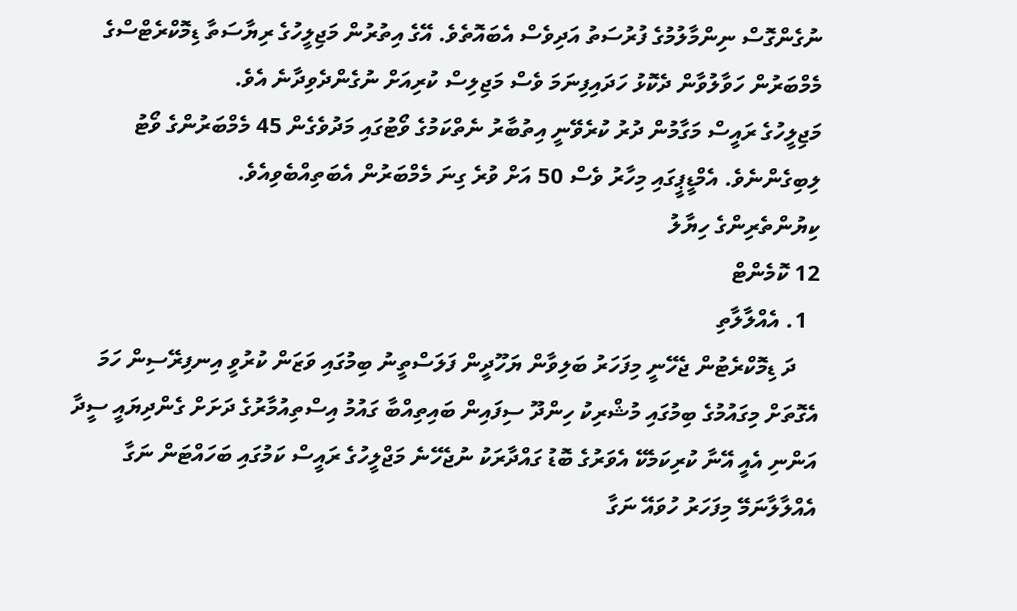ނުގެންގޮސް ނިންމާލުމުގެ ފުރުސަތު އަދިވެސް އެބައޮތެވެ. އޭގެ އިތުރުން މަޖިލީހުގެ ރިޔާސަތާ ޑިމޮކްރެޓްސްގެ މެމްބަރުން ހަވާލުވާން ދެކޮޅު ހަދައިފިނަމަ ވެސް މަޖިލިސް ކުރިއަށް ނުގެންދެވިދާނެ އެވެ.
މަޖިލީހުގެ ރައީސް މަގާމުން ދުރު ކުރެވޭނީ އިތުބާރު ނެތްކަމުގެ ވޯޓުގައި މަދުވެގެން 45 މެމްބަރުންގެ ވޯޓު ލިބިގެންނެވެ. އެމްޑީޕީގައި މިހާރު ވެސް 50 އަށް ވުރެ ގިނަ މެމްބަރުން އެބަތިއްބެވިއެވެ.
ކިޔުންތެރިންގެ ހިޔާލު
12 ކޮމެންޓް
  1. އެއްލާލާތި
    ދަ ޑިމޮކްރެޓުން ޖެހޭނީ މިފަހަރު ބަލިވާން ޔަހޫދީން ފަލަސްތީނު ބިމުގައި ވަޒަން ކުރުވީ އިނފިރޭސިން ހަމަ އެގޮތަށް މިގައުމުގެ ބިމުގައި މުޝްރިކު ހިންދޫ ސިފައިން ބައިތިއްބާ ގައުމު އިސްތިއުމާރުގެ ދަށަށް ގެންދިޔައީ ސީދާ އަންނި އެއީ އޭނާ ކުރިކަމެކޭ އެވަރުގެ ބޮޑު ގައްދާރަކު ނުޖެހޭނެ މަޖްލީހުގެ ރައީސް ކަމުގައި ބަހައްޓަން ނަގާ އެއްލާލާނަމޭ މިފަހަރު ހުވައޭ ނަގާ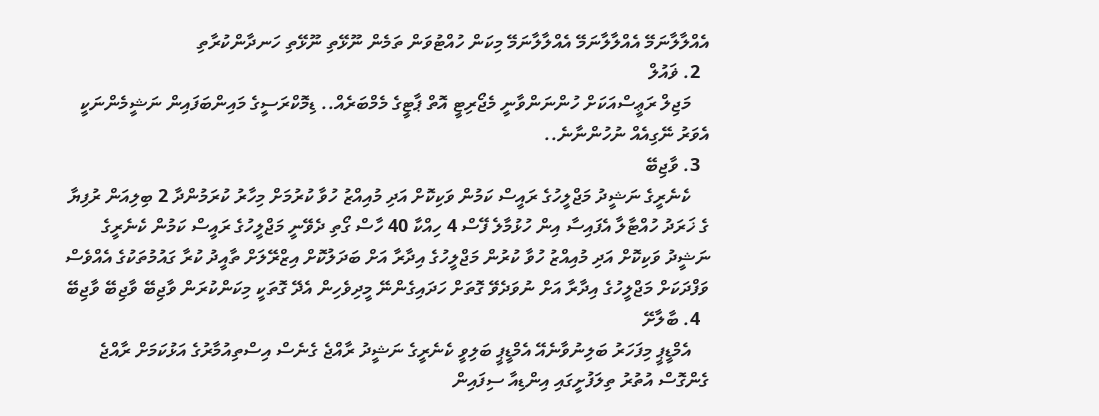އެއްލާލާނަމޭ އެއްލާލާނަމޭ އެއްލާލާނަމޭ މިކަން ހުއްޓުވަން ތަމެން ނޫޅޭތި ނޫޅޭތި ހަނދާންކުރާތި
  2. ޥައުލް
    މަޖިލް ރަޢީސްއަކަށް ހުންނަންވާނީ މެޖޯރިޓީ އޮތް ޕާޓީގެ މެމްބަރެއް.. ޑިމޮކްރަސީގެ މައިންބަފައިން ނަޝީމެންނަކީ އެވަރު ނޭގިއެއް ނުހުންނާނެ..
  3. ވާޖިބޭ
    ކެނެރީގެ ނަޝީދު މަޖްލީހުގެ ރައީސް ކަމުން ވަކިކޮށް އަދި މުއިއްޒު ހުވާ ކުރުމަށް މިހާރު ކުރަމުންދާ 2 ބިލިއަން ރުފިޔާ ގެ ޚަރަދު ހުއްޓާލާ އެފައިސާ އިން ހުޅުމާލެ ފޭސް 4 ހިއްކާ 40 ހާސް ގޯތި ދެވޭނީ މަޖްލީހުގެ ރައީސް ކަމުން ކެނެރީގެ ނަޝީދު ވަކިކޮށް އަދި މުއިއްޒު ހުވާ ކުރުން މަޖްލީހުގެ އިދާރާ އަށް ބަދަލުކޮށް އިޒްރޭލަށް ތާއީދު ކުރާ ގައުމުތަކުގެ އެއްވެސް ވަފްދަކަށް މަޖްލީހުގެ އިދާރާ އަށް ނުވަދެވޭ ގޮތަށް ހަދައިގެންނޭ މީދިވެހިން އެދޭ ގޮތަކީ މިކަންކުރަން ވާޖިބޭ ވާޖިބޭ ވާޖިބޭ
  4. ބާލާށޭ
    އެމްޑީޕީ މިފަހަރު ބަލިނުވާނެއޭ އެމްޑީޕީ ބަލިވީ ކެނެރީގެ ނަޝީދު ރާއްޖެ ގެނެސް އިސްތިއުމާރުގެ އަޅުކަމަށް ރާއްޖެ ގެންގޮސް އުތުރު ތިލަފުށީގައި އިންޑިއާ ސިފައިން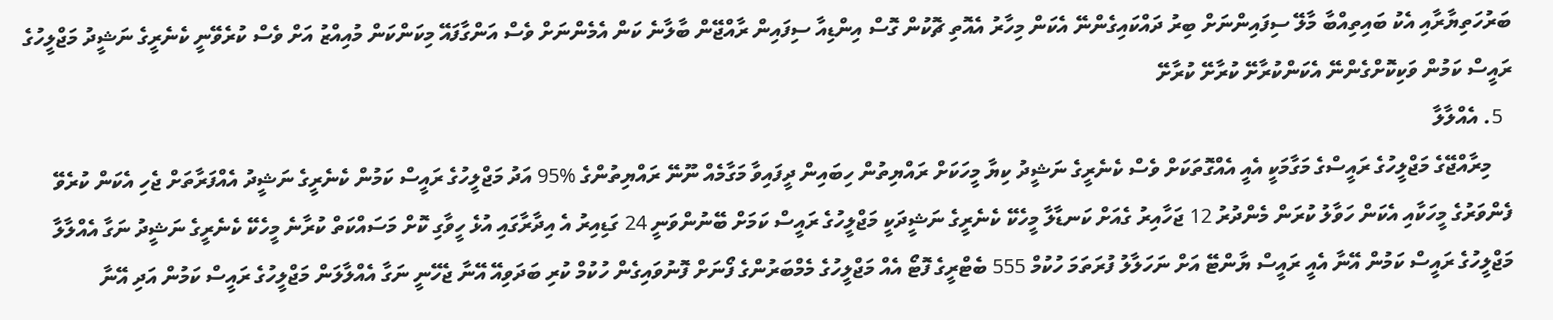ބަރުހަތިޔާރާއި އެކު ބައިތިއްބާ މާލޭ ސިފައިންނަށް ބިރު ދައްކައިގެންނޭ އެކަން މިހާރު އެއޮތި ޗޮކުން ގޮސް އިންޑިއާ ސިފައިން ރާއްޖޭން ބާލާނެ ކަން އެމެންނަށް ވެސް އަންގާފައޭ މިކަންކަން މުއިއްޒު އަށް ވެސް ކުރެވޭނީ ކެނެރީގެ ނަޝީދު މަޖްލީހުގެ ރައީސް ކަމުން ވަކިކޮށްގެންނޭ އެކަންކުރާށޭ ކުރާށޭ ކުރާށޭ
  5. އެއްލާލާ
    މިރާއްޖޭގެ މަޖްލީހުގެ ރައީސްގެ މަގާމަކީ އެއީ އެއްގޮތަކަށް ވެސް ކެނެރީގެ ނަޝީދު ކިޔާ މީހަކަށް ރައްޔިތުން ހިބައިން ދީފައިވާ މަގާމެއް ނޫނޭ ރައްޔިތުންގެ %95 އަދު މަޖްލީހުގެ ރައީސް ކަމުން ކެނެރީގެ ނަޝީދު އެއްފަރާތަށް ޖެހި އެކަން ކުރެވޭ ފެންވަރުގެ މީހަކާއި އެކަން ހަވާލު ކުރަން މެންދުރު 12 ޖަހާއިރު ގެއަށް ކަނޑާލާ މީހެކޭ ކެނެރީގެ ނަޝީދަކީ މަޖްލީހުގެ ރައީސް ކަމަށް ބޭނުންވަނީ 24 ގަޑިއިރު އެ އިދާރާގައި އުޅެ ހީވާގި ކޮށް މަސައްކަތް ކުރާނެ މީހެކޭ ކެނެރީގެ ނަޝީދު ނަގާ އެއްލާލާ މަޖްލީހުގެ ރައީސް ކަމުން އޭނާ އެއީ ރައީސް ޔާންޓޭ އަށް ނަހަލާލު ފުރަތަމަ ހުކުމް 555 ބެޓްރީގެ ފޮޓޯ އެއް މަޖްލީހުގެ މެމްބަރުންގެ ފޯނަށް ފޮނުވައިގެން ހުކުމް ކުރި ބަދަވިއޭ އޭނާ ޖެހޭނީ ނަގާ އެއްލާލަން މަޖްލީހުގެ ރައީސް ކަމުން އަދި އޭނާ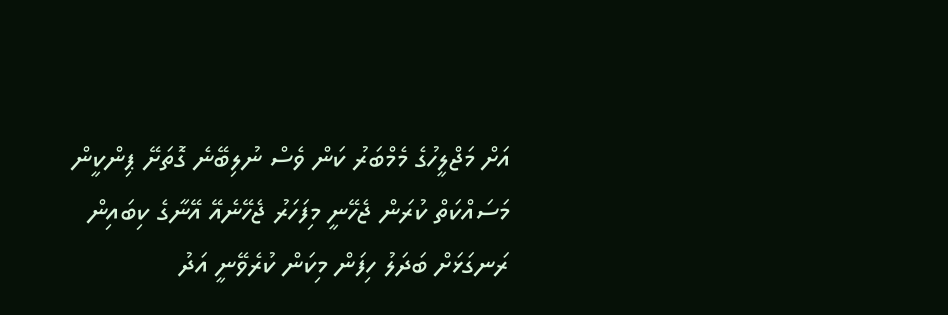އަށް މަޖްލީހުގެ މެމްބަރު ކަން ވެސް ނުލިބޭނެ ގޮތަށޭ ޕިންކީން މަސައްކަތް ކުރަން ޖެހޭނީ މިފަހަރު ޖެހޭނެއޭ އޭނާގެ ކިބައިން ރަނގަޅަށް ބަދަލު ހިފަން މިކަން ކުރެވޭނީ އަދު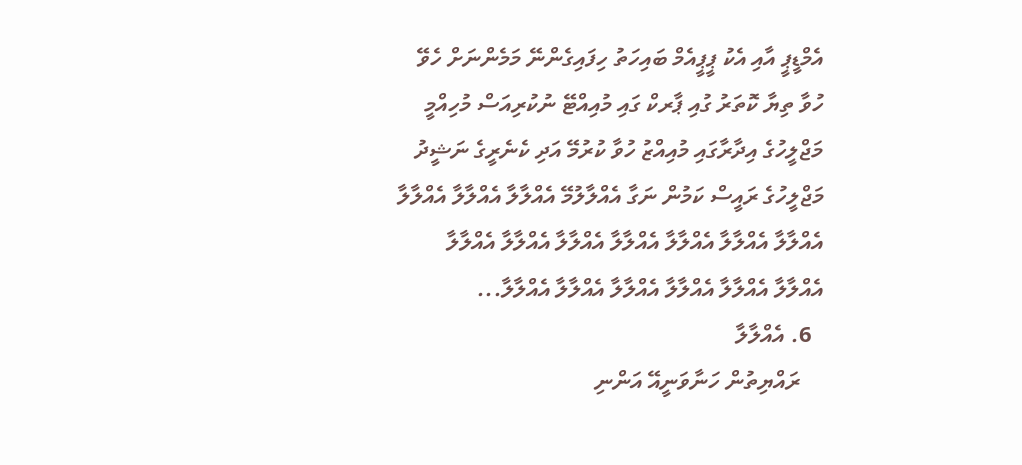އެމްޑީޕީ އާއި އެކު ޕީޕީއެމް ބައިހަތު ހިފައިގެންނޭ މަމެންނަށް ހެވޭ ހުވާ ތިޔާ ކޮތަރު ގުއި ޕާރކް ގައި މުއިއްޓޭ ނުކުރިއަސް މުހިއްމީ މަޖްލީހުގެ އިދާރާގައި މުއިއްޒު ހުވާ ކުރުމޭ އަދި ކެނެރީގެ ނަޝީދު މަޖްލީހުގެ ރައީސް ކަމުން ނަގާ އެއްލާލުމޭ އެއްލާލާ އެއްލާލާ އެއްލާލާ އެއްލާލާ އެއްލާލާ އެއްލާލާ އެއްލާލާ އެއްލާލާ އެއްލާލާ އެއްލާލާ އެއްލާލާ އެއްލާލާ އެއްލާލާ އެއްލާލާ އެއްލާލާ އެއްލާލާ...
  6. އެއްލާލާ
    ރައްޔިތުން ހަނާވަނީއޭ އަންނި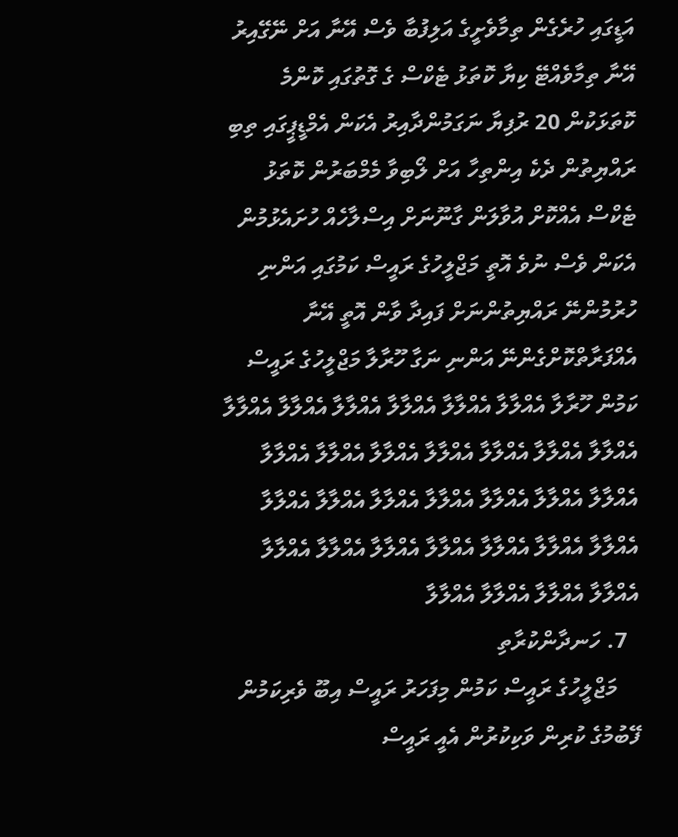އަޑީގައި ހުރެގެން ތިމާވެށީގެ އަލިފުބާ ވެސް އޭނާ އަށް ނޭގޭއިރު އޭނާ ތިމާވެއްޓޭ ކިޔާ ކޮތަޅު ޓެކްސް ގެ ގޮތުގައި ކޮންމެ ކޮތަޅަކުން 20 ރުފިޔާ ނަގަމުންދާއިރު އެކަން އެމްޑީޕީގައި ތިބި ރައްޔިތުން ދެކެ އިންތިހާ އަށް ލޯބިވާ މެމްބަރުން ކޮތަޅު ޓެކްސް އެއްކޮށް އުވާލަން ގާނޫނަށް އިސްލާހެއް ހުށައެޅުމުން އެކަން ވެސް ނުވެ އޮތީ މަޖްލީހުގެ ރައީސް ކަމުގައި އަންނި ހުރުމުންނޭ ރައްޔިތުންނަށް ފައިދާ ވާން އޮތީ އޭނާ އެއްފަރާތްކޮށްގެންނޭ އަންނި ނަގާ ހޫރާލާ މަޖްލީހުގެ ރައީސް ކަމުން ހޫރާލާ އެއްލާލާ އެއްލާލާ އެއްލާލާ އެއްލާލާ އެއްލާލާ އެއްލާލާ އެއްލާލާ އެއްލާލާ އެއްލާލާ އެއްލާލާ އެއްލާލާ އެއްލާލާ އެއްލާލާ އެއްލާލާ އެއްލާލާ އެއްލާލާ އެއްލާލާ އެއްލާލާ އެއްލާލާ އެއްލާލާ އެއްލާލާ އެއްލާލާ އެއްލާލާ އެއްލާލާ އެއްލާލާ އެއްލާލާ އެއްލާލާ އެއްލާލާ އެއްލާލާ އެއްލާލާ އެއްލާލާ
  7. ހަނދާންކުރާތި
    މަޖްލީހުގެ ރައީސް ކަމުން މިފަހަރު ރައީސް އިބޫ ވެރިކަމުން ފޭބުމުގެ ކުރިން ވަކިކުރުން އެއީ ރައީސް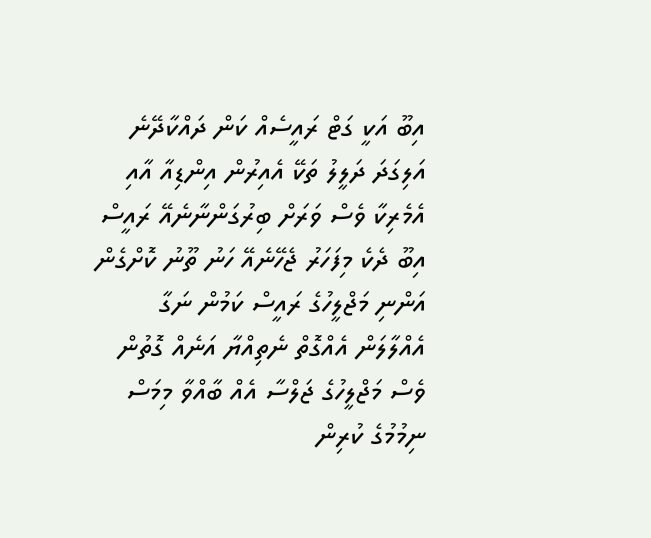އިބޫ އަކީ ގަޓް ރައީސެއް ކަން ދައްކާދޭނެ އަލިގަދަ ދަލީލު ތަކޭ އެއިރުން އިންޑިއާ އާއި އެމެރިކާ ވެސް ވަރަށް ބިރުގަންނާނެއޭ ރައީސް އިބޫ ދެކެ މިފަހަރު ޖެހޭނެއޭ ހަނު ތޫނު ކޮށްގެން އަންނި މަޖްލީހުގެ ރައީސް ކަމުން ނަގާ އެއްލާލަން އެއްގޮތް ނެތިއްޔާ އަނެއް ގޮތުން ވެސް މަޖްލީހުގެ ޖަލްސާ އެއް ބާއްވާ މިމަސް ނިމުމުގެ ކުރިން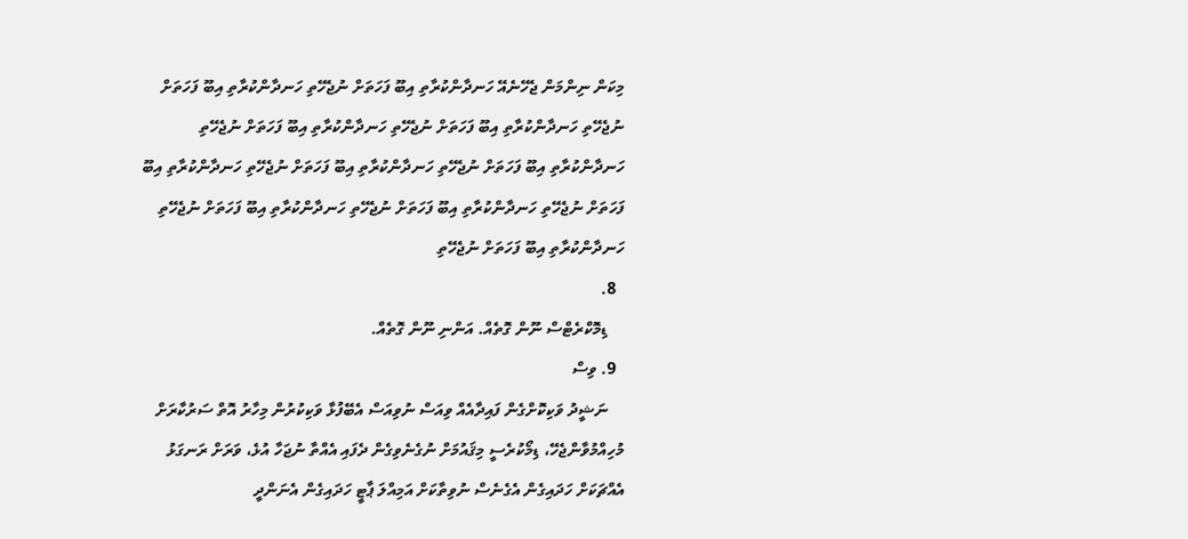މިކަން ނިންމަން ޖެހޭނެއޭ ހަނދާންކުރާތި އިބޫ ފަހަތަށް ނުޖެހޭތި ހަނދާންކުރާތި އިބޫ ފަހަތަށް ނުޖެހޭތި ހަނދާންކުރާތި އިބޫ ފަހަތަށް ނުޖެހޭތި ހަނދާންކުރާތި އިބޫ ފަހަތަށް ނުޖެހޭތި ހަނދާންކުރާތި އިބޫ ފަހަތަށް ނުޖެހޭތި ހަނދާންކުރާތި އިބޫ ފަހަތަށް ނުޖެހޭތި ހަނދާންކުރާތި އިބޫ ފަހަތަށް ނުޖެހޭތި ހަނދާންކުރާތި އިބޫ ފަހަތަށް ނުޖެހޭތި ހަނދާންކުރާތި އިބޫ ފަހަތަށް ނުޖެހޭތި ހަނދާންކުރާތި އިބޫ ފަހަތަށް ނުޖެހޭތި
  8.
    ޑިމޮކްރެޓްސް ނޫން ގޮތެއް. އަންނި ނޫން ގޮތެއް.
  9. ވިސް
    ނަޝީދު ވަކިކޮށްގެން ފައިދާއެއް ވިއަސް ނުވިއަސް އެބޭފުޅާ ވަކިކުރުން މިހާރު އޮތް ސަރުކާރަށް މުހިއްމުވާންޖެހޭ، ޑިމޯކުރެސީ މިޤައުމަށް ނުގެނެވިގެން ދެފައި އެއްތާ ނުޖަހާ އުޅެ، ވަރަށް ރަނގަޅު އެއްޗަކަށް ހަދައިގެން އެގެނެސް ނުވިތާކަށް އަމިއްލަ ޕާޓީ ހަދައިގެން އެނަންދީ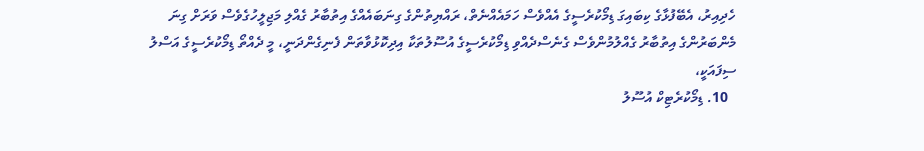ހެދިއިރު، އެބޭފުޅާގެ ކިބައިގަ ޑިމޯކުރެސީގެ އެއްވެސް ހަމައެއްނެތް، ރައްޔިތުންގެ ގިނަބައެއްގެ އިތުބާރު ގެއްލި މަޖިލީހުގެވެސް ވަރަށް ގިނަ މެންބަރުންގެ އިތުބާރު ގެއްލުމުންވެސް ގެނެސްދެއްވި ޑިމޯކުރެސީގެ އުސޫލުތަކާ އިދިކޮޅުވާތަން ފެނިގެންދަނީ، މީ ދެއްތޯ ޑިމޯކުރެސީގެ އަސްލު ސިފައަކީ،
  10. ޑިމޯކުރެޓިކް އުސޫލު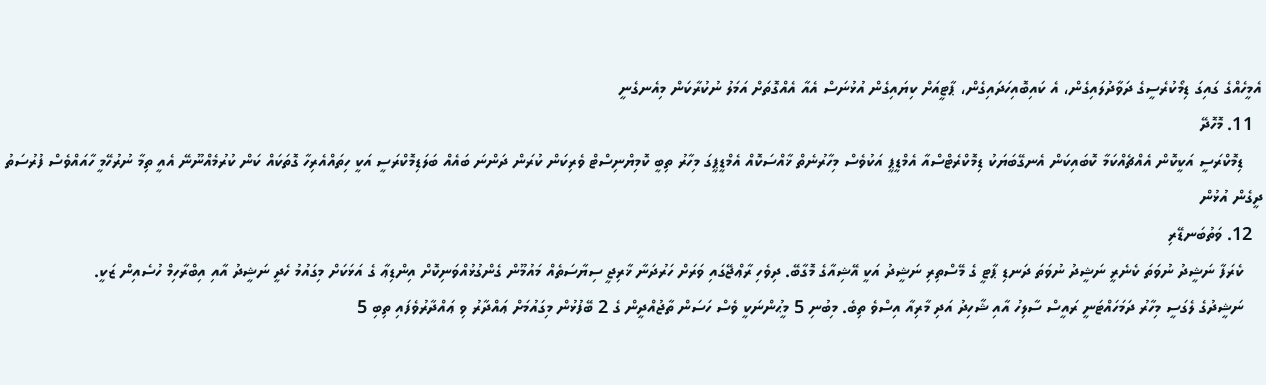އެމީހެއްގެ ގައިގަ ޑިމޯކުރެސީގެ ދަވާދުލައިގެން، އެ ކައިބޮއިހަދައިގެން، ޕާޓީއަށް ކިޔައިގެން އުޅުނަސް އެއާ އެއްގޮތަށް އަމަލު ނުކުރާކަން މިއެނގެނީ
  11. މޮހޮދޭ
    ޑިމޮކްރަސީ އަކީކޮން އެއްޗެއްކަމާ ކޮބައިކަން އެނގޭބަޔަކު ޑިމޮކްރެޓްސްއާ އެމްޑީޕީ އަކުވެސް މިހާރުނެތް ޚާއްސަކޮއް އެމްޑީޕީގަ މިހާރު ތިބީ ކޮމިޔްނިސްޓް ވެރިކަން ކުރަން ދަންނަ ބައެއް ބަލަޑިމޮކްރަސީ އަކީ ހިތައްއެރިހާ ގޮތަކައް ކަން ކުރުމެއްނޫނޭ އެއީ ތިމާ ނުރުހޭމީ ހާއައްވެސް ފުރުސަތު ދީގެން އުޅުން
  12. ވަތުބަނޑޭރި
    ކެރަފާ ނަޝީދު ނުވަތަ ކެނެރީ ނަޝީދު ނުވަތަ ދަނޑި ޕާޓީ ގެ މޭސްތިރި ނަޝީދު އަކީ އޭޝިއާގެ މޮގާބޭ. ދިވެހި ރާޢްޖޭގައި ވަރަށް ހަރުދަނާ ޚާރިޖީ ސިޔާސަތެއް މައުމޫން ގެންގުޅުއްވަނިކޮށް އިންޑިޢާ ގެ އަޅަކަށް މިގައުމު ހެދީ ނަޝީދު އާއި އިބްރާހިމް ހުސެއިން ޒަކީ.
    ނަޝީދުގެ ލެގަސީ މިހާރު ދަމަހައްޓަނީ ރައީސް ސާލިހު އާއި ޝާހިދު އަދި މާރިއާ އިސްވެ ތިބެ. މިބުނި 5 މީޙުންނަކީ ވެސް ހަސަން ތާޖުއްދީން ގެ 2 ބޭފުޅުން މިގައުމަށް ޢައްދާރު ވި ޢައްދާރުވެފައި ތިބި 5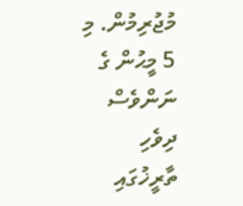މުޖުރިމުން. މި 5 މީޙުން ގެ ނަންވެސް ދިވެހި ތާރީޚުގައި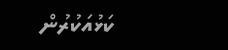ކަޅުއަކުރުން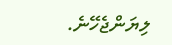ލިޔަންޖެހޭނެ.